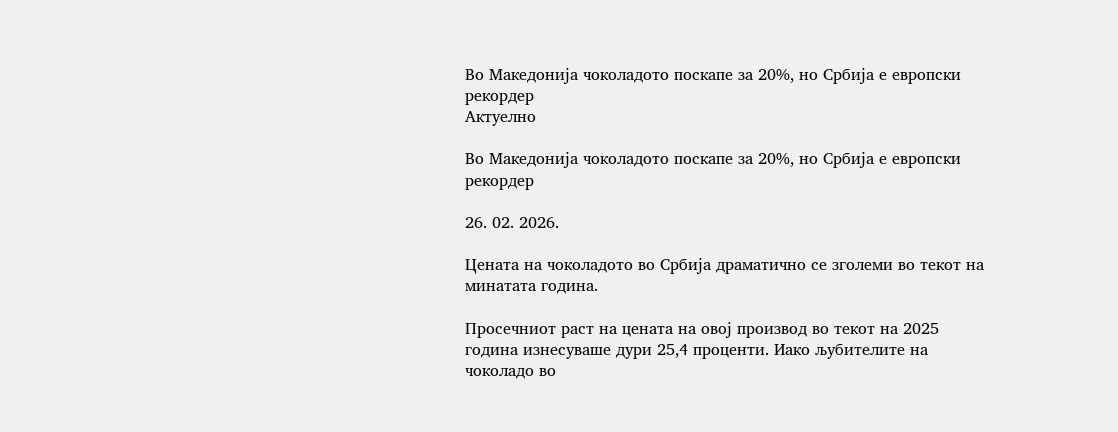Во Македонија чоколадото поскапе за 20%, но Србија е европски рекордер
Актуелно

Во Македонија чоколадото поскапе за 20%, но Србија е европски рекордер

26. 02. 2026.

Цената на чоколадото во Србија драматично се зголеми во текот на минатата година.

Просечниот раст на цената на овој производ во текот на 2025 година изнесуваше дури 25,4 проценти. Иако љубителите на чоколадо во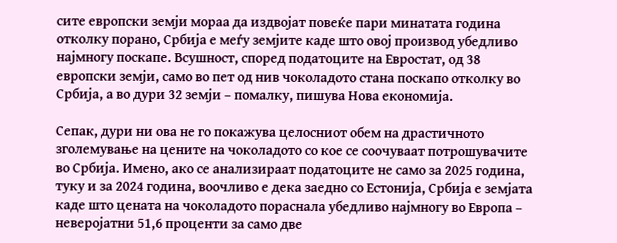сите европски земји мораа да издвојат повеќе пари минатата година отколку порано, Србија е меѓу земјите каде што овој производ убедливо најмногу поскапе. Всушност, според податоците на Евростат, од 38 европски земји, само во пет од нив чоколадото стана поскапо отколку во Србија, а во дури 32 земји – помалку, пишува Нова економија.

Сепак, дури ни ова не го покажува целосниот обем на драстичното зголемување на цените на чоколадото со кое се соочуваат потрошувачите во Србија. Имено, ако се анализираат податоците не само за 2025 година, туку и за 2024 година, воочливо е дека заедно со Естонија, Србија е земјата каде што цената на чоколадото пораснала убедливо најмногу во Европа – неверојатни 51,6 проценти за само две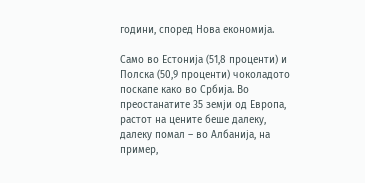години, според Нова економија.

Само во Естонија (51,8 проценти) и Полска (50,9 проценти) чоколадото поскапе како во Србија. Во преостанатите 35 земји од Европа, растот на цените беше далеку, далеку помал – во Албанија, на пример,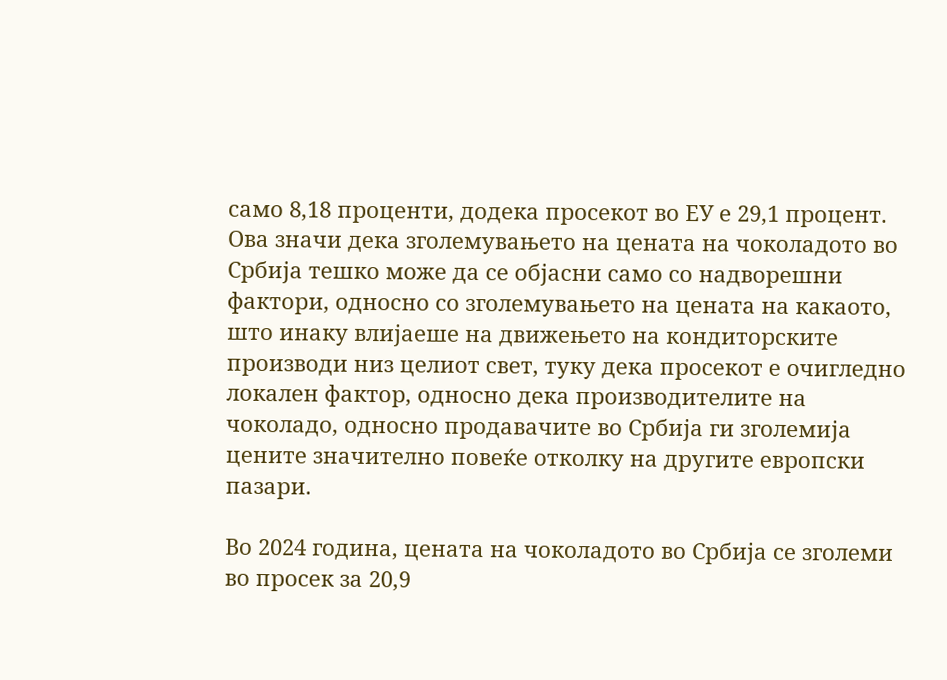само 8,18 проценти, додека просекот во ЕУ е 29,1 процент. Ова значи дека зголемувањето на цената на чоколадото во Србија тешко може да се објасни само со надворешни фактори, односно со зголемувањето на цената на какаото, што инаку влијаеше на движењето на кондиторските производи низ целиот свет, туку дека просекот е очигледно локален фактор, односно дека производителите на чоколадо, односно продавачите во Србија ги зголемија цените значително повеќе отколку на другите европски пазари.

Во 2024 година, цената на чоколадото во Србија се зголеми во просек за 20,9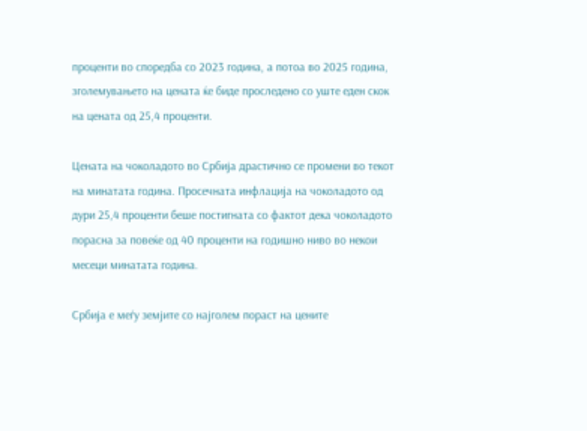проценти во споредба со 2023 година, а потоа во 2025 година, зголемувањето на цената ќе биде проследено со уште еден скок на цената од 25,4 проценти.

Цената на чоколадото во Србија драстично се промени во текот на минатата година. Просечната инфлација на чоколадото од дури 25,4 проценти беше постигната со фактот дека чоколадото порасна за повеќе од 40 проценти на годишно ниво во некои месеци минатата година.

Србија е меѓу земјите со најголем пораст на цените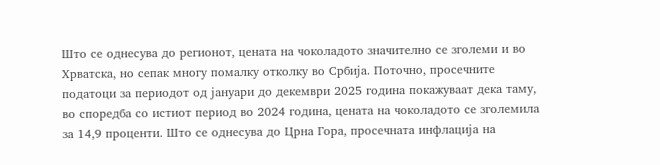Што се однесува до регионот, цената на чоколадото значително се зголеми и во  Хрватска, но сепак многу помалку отколку во Србија. Поточно, просечните податоци за периодот од јануари до декември 2025 година покажуваат дека таму, во споредба со истиот период во 2024 година, цената на чоколадото се зголемила за 14,9 проценти. Што се однесува до Црна Гора, просечната инфлација на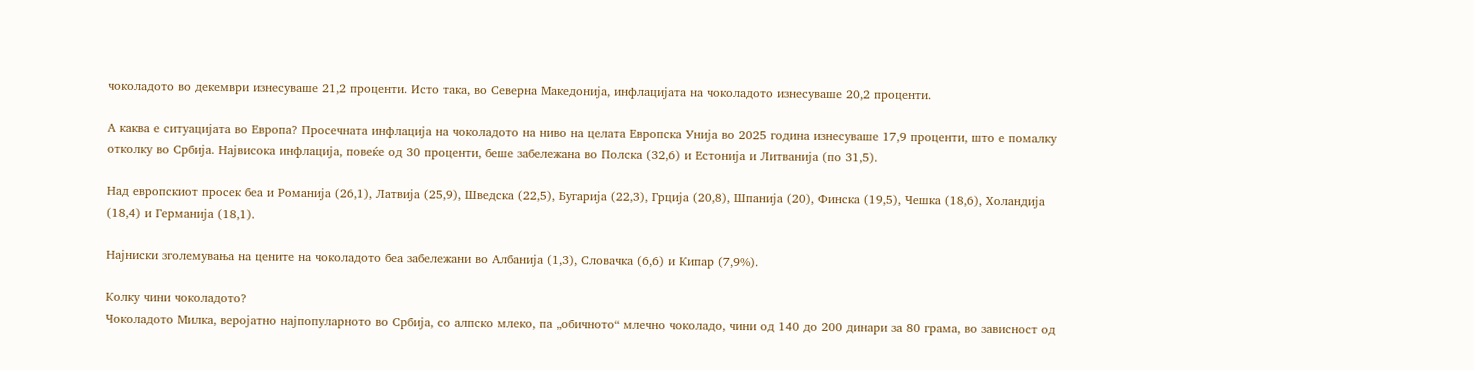чоколадото во декември изнесуваше 21,2 проценти. Исто така, во Северна Македонија, инфлацијата на чоколадото изнесуваше 20,2 проценти.

А каква е ситуацијата во Европа? Просечната инфлација на чоколадото на ниво на целата Европска Унија во 2025 година изнесуваше 17,9 проценти, што е помалку отколку во Србија. Највисока инфлација, повеќе од 30 проценти, беше забележана во Полска (32,6) и Естонија и Литванија (по 31,5).

Над европскиот просек беа и Романија (26,1), Латвија (25,9), Шведска (22,5), Бугарија (22,3), Грција (20,8), Шпанија (20), Финска (19,5), Чешка (18,6), Холандија (18,4) и Германија (18,1).

Најниски зголемувања на цените на чоколадото беа забележани во Албанија (1,3), Словачка (6,6) и Кипар (7,9%).

Колку чини чоколадото?
Чоколадото Милка, веројатно најпопуларното во Србија, со алпско млеко, па „обичното“ млечно чоколадо, чини од 140 до 200 динари за 80 грама, во зависност од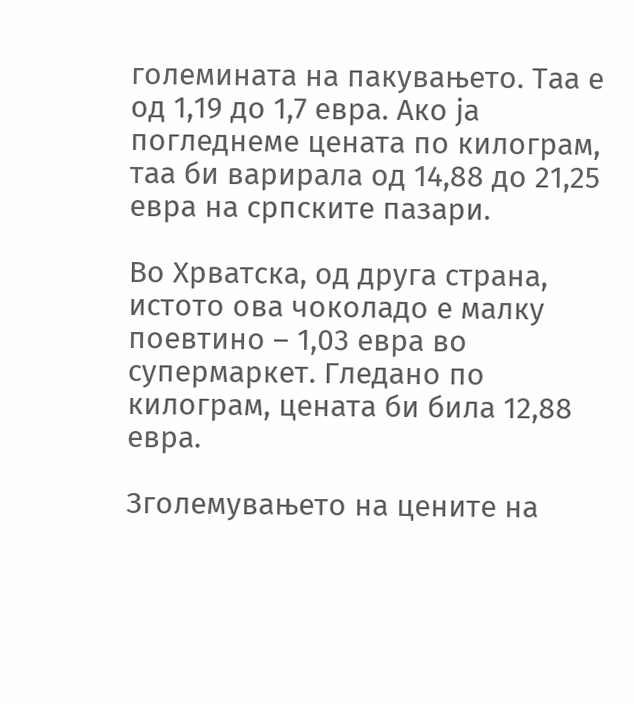големината на пакувањето. Таа е од 1,19 до 1,7 евра. Ако ја погледнеме цената по килограм, таа би варирала од 14,88 до 21,25 евра на српските пазари.

Во Хрватска, од друга страна, истото ова чоколадо е малку поевтино – 1,03 евра во супермаркет. Гледано по килограм, цената би била 12,88 евра.

Зголемувањето на цените на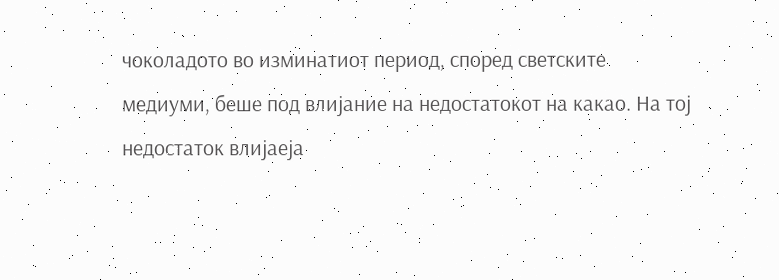чоколадото во изминатиот период, според светските медиуми, беше под влијание на недостатокот на какао. На тој недостаток влијаеја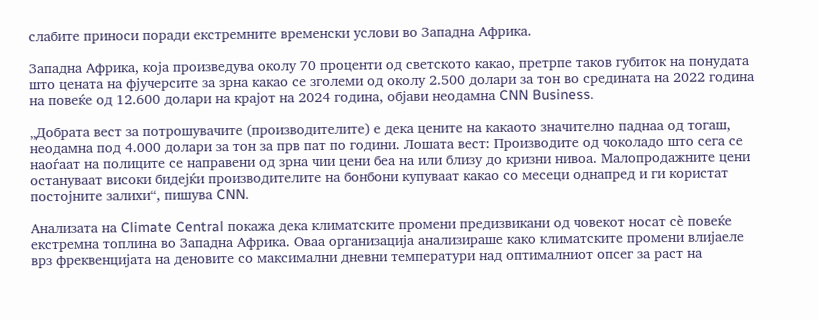слабите приноси поради екстремните временски услови во Западна Африка.

Западна Африка, која произведува околу 70 проценти од светското какао, претрпе таков губиток на понудата што цената на фјучерсите за зрна какао се зголеми од околу 2.500 долари за тон во средината на 2022 година на повеќе од 12.600 долари на крајот на 2024 година, објави неодамна CNN Business.

„Добрата вест за потрошувачите (производителите) е дека цените на какаото значително паднаа од тогаш, неодамна под 4.000 долари за тон за прв пат по години. Лошата вест: Производите од чоколадо што сега се наоѓаат на полиците се направени од зрна чии цени беа на или близу до кризни нивоа. Малопродажните цени остануваат високи бидејќи производителите на бонбони купуваат какао со месеци однапред и ги користат постојните залихи“, пишува CNN.

Анализата на Climate Central покажа дека климатските промени предизвикани од човекот носат сè повеќе екстремна топлина во Западна Африка. Оваа организација анализираше како климатските промени влијаеле врз фреквенцијата на деновите со максимални дневни температури над оптималниот опсег за раст на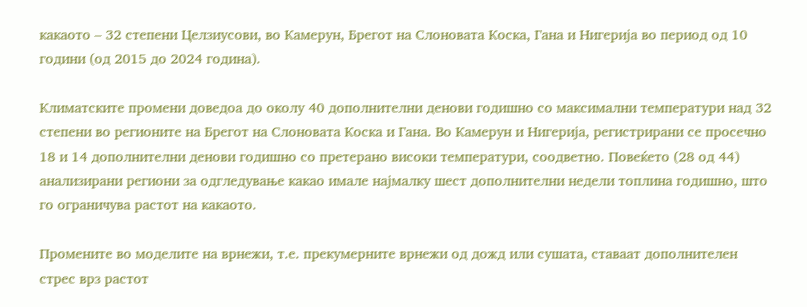какаото – 32 степени Целзиусови, во Камерун, Брегот на Слоновата Коска, Гана и Нигерија во период од 10 години (од 2015 до 2024 година).

Климатските промени доведоа до околу 40 дополнителни денови годишно со максимални температури над 32 степени во регионите на Брегот на Слоновата Коска и Гана. Во Камерун и Нигерија, регистрирани се просечно 18 и 14 дополнителни денови годишно со претерано високи температури, соодветно. Повеќето (28 од 44) анализирани региони за одгледување какао имале најмалку шест дополнителни недели топлина годишно, што го ограничува растот на какаото.

Промените во моделите на врнежи, т.е. прекумерните врнежи од дожд или сушата, ставаат дополнителен стрес врз растот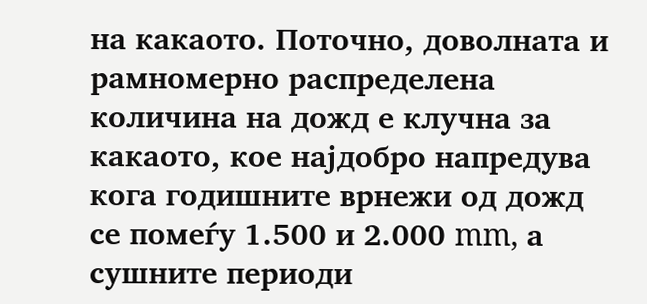на какаото. Поточно, доволната и рамномерно распределена количина на дожд е клучна за какаото, кое најдобро напредува кога годишните врнежи од дожд се помеѓу 1.500 и 2.000 mm, а сушните периоди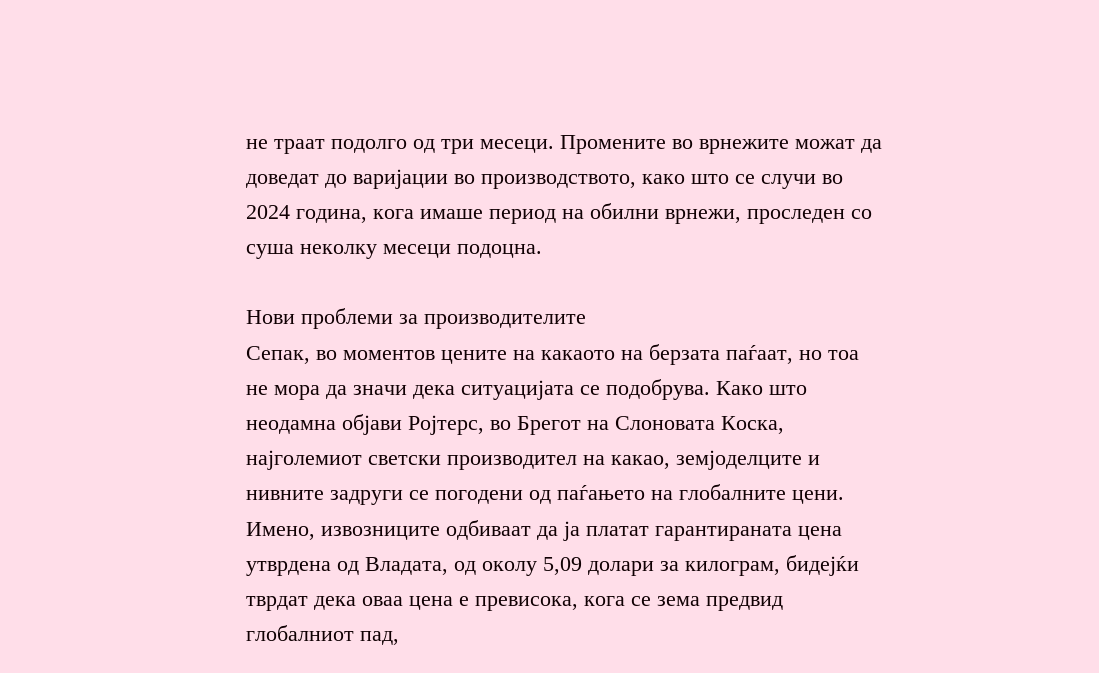не траат подолго од три месеци. Промените во врнежите можат да доведат до варијации во производството, како што се случи во 2024 година, кога имаше период на обилни врнежи, проследен со суша неколку месеци подоцна.

Нови проблеми за производителите
Сепак, во моментов цените на какаото на берзата паѓаат, но тоа не мора да значи дека ситуацијата се подобрува. Како што неодамна објави Ројтерс, во Брегот на Слоновата Коска, најголемиот светски производител на какао, земјоделците и нивните задруги се погодени од паѓањето на глобалните цени. Имено, извозниците одбиваат да ја платат гарантираната цена утврдена од Владата, од околу 5,09 долари за килограм, бидејќи тврдат дека оваа цена е превисока, кога се зема предвид глобалниот пад,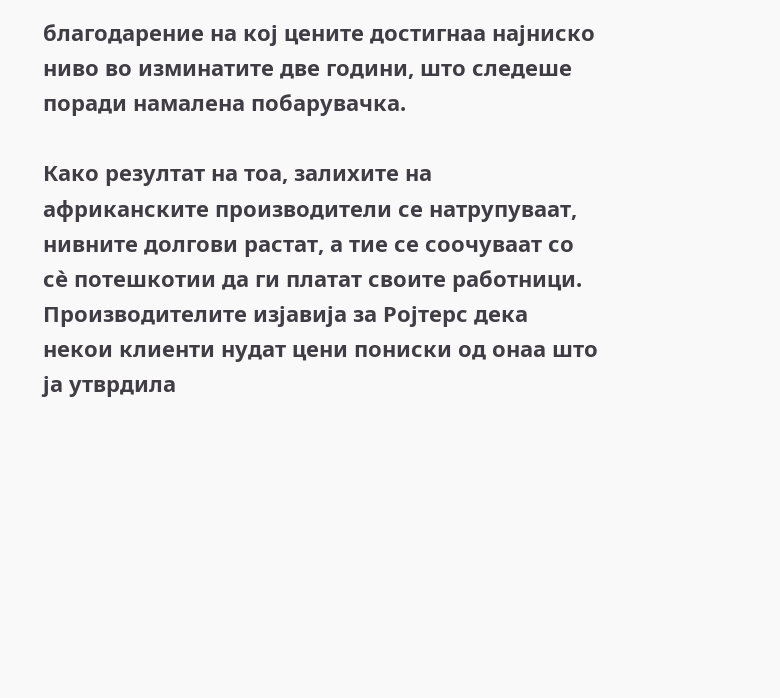благодарение на кој цените достигнаа најниско ниво во изминатите две години, што следеше поради намалена побарувачка.

Како резултат на тоа, залихите на африканските производители се натрупуваат, нивните долгови растат, а тие се соочуваат со сè потешкотии да ги платат своите работници. Производителите изјавија за Ројтерс дека некои клиенти нудат цени пониски од онаа што ја утврдила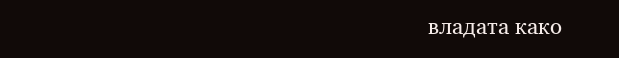владата како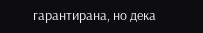гарантирана, но дека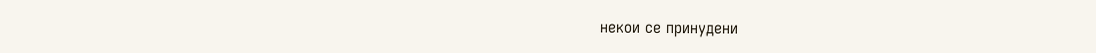некои се принудени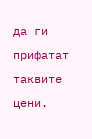да ги прифатат таквите цени.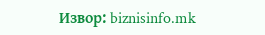Извор: biznisinfo.mk